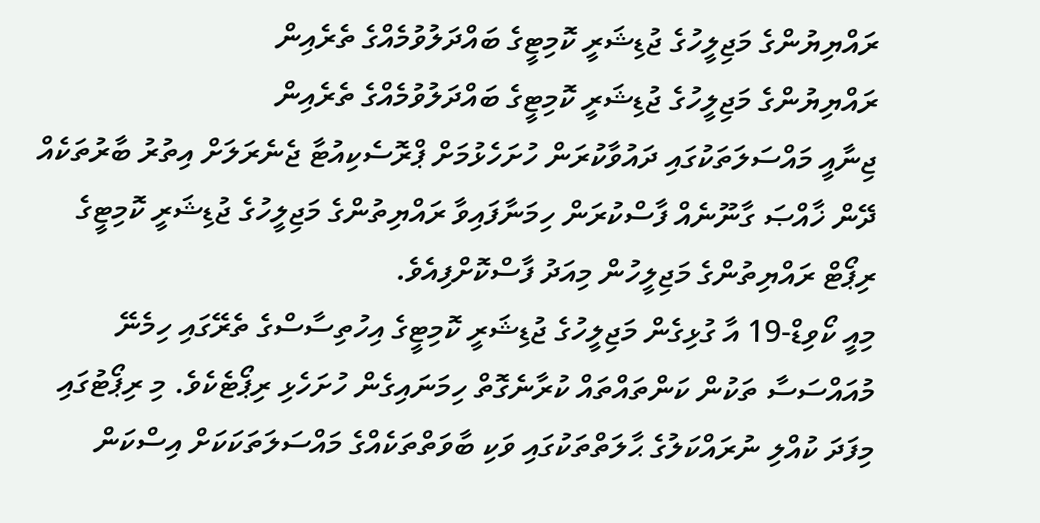ރައްޔިޔުންގެ މަޖިލީހުގެ ޖުޑިޝަރީ ކޮމިޓީގެ ބައްދަލުވުމެއްގެ ތެރެއިން
ރައްޔިޔުންގެ މަޖިލީހުގެ ޖުޑިޝަރީ ކޮމިޓީގެ ބައްދަލުވުމެއްގެ ތެރެއިން
ޖިނާއީ މައްސަލަތަކުގައި ދައުވާކުރަން ހުށަހެޅުމަށް ޕްރޮސެކިއުޓާ ޖެނެރަލަށް އިތުރު ބާރުތަކެއް ދޭން ޚާއްޞަ ގާނޫނެއް ފާސްކުރަން ހިމަނާފައިވާ ރައްޔިތުންގެ މަޖިލީހުގެ ޖުޑިޝަރީ ކޮމިޓީގެ ރިޕޯޓް ރައްޔިތުންގެ މަޖިލީހުން މިއަދު ފާސްކޮށްފިއެވެ.
މިއީ ކޯވިޑް-19 އާ ގުޅިގެން މަޖިލީހުގެ ޖުޑިޝަރީ ކޮމިޓީގެ އިހުތިސާސްގެ ތެރޭގައި ހިމެނޭ މުއައްސަސާ ތަކުން ކަންތައްތައް ކުރާނެގޮތް ހިމަނައިގެން ހުށަހެޅި ރިޕޯޓެކެވެ. މި ރިޕޯޓުގައި މިފަދަ ކުއްލި ނުރައްކަލުގެ ޙާލަތްތަކުގައި ވަކި ބާވަތްތަކެއްގެ މައްސަލަތަކަކަށް އިސްކަން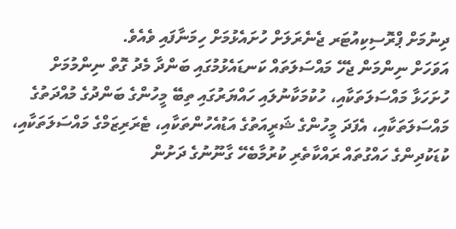ދިނުމަށް ޕްރޮސިކިއުޓަރ ޖެނެރަލަށް ހުށައެޅުމަށް ހިމަނާފައި ވެއެވެ.
އަވަހަށް ނިންމަން ޖެހޭ މައްސަލަތައް ކަނޑައެޅުމުގައި ބަންދާ މެދު ގޮތް ނިންމުމަށް ހުށަހަޅާ މައްސަލަތަކާއި، ހުކުމަކާނުލައި ހައްޔަރުގައި ތިބޭ މީހުންގެ ބަންދުގެ މުއްދަތުގެ މައްސަލަތަކާއި، އެފަދަ މީހުންގެ ޝަރީއަތުގެ އަޑުއެހުންތަކާއި، ޓެރަރިޒަމްގެ މައްސަލަތަކާއި، ކުޑަކުދިންގެ ހައްގުތައް ރައްކާތެރި ކުރުމާބެހޭ ގާނޫނުގެ ދަށުން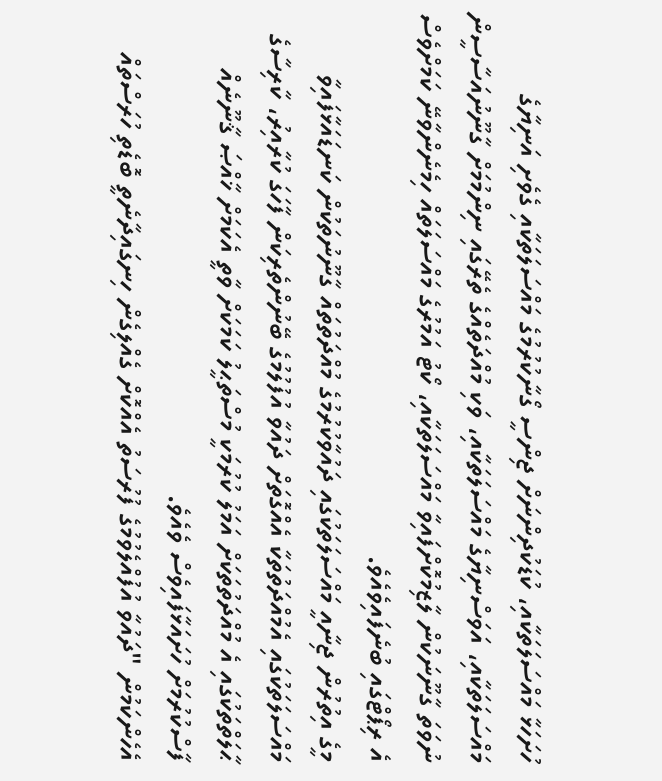ހުށަހަޅާ މައްސަލަތަކާއި، ކުޑަކުދިންނަށް ޖިންސީ ގޯނާކުރުމުގެ މައްސަލަތަކާއި ގެވެށި އަނިޔާގެ މައްސަލަތަކާއި، އަވަސްނިޔާގެ މައްސަލަތަކާއި، ވަކި މުއްދަތެއްގެ ތެރޭގައި ނިންމުމަށް ގާނޫނުއަސާސީން ނުވަތަ ގާނޫނަކުން ލާޒިމުކޮށްފައިވާ މައްސަލަތަކާއި، ކޯޓު އަމުރުގެ މައްސަލަތައް ހިމެނެންވާނޭ ކަމަށްވެސް އެ ރިޕޯޓްގައި ބުނެފައިވެއެވެ.
މީގެ އިތުރުން ޖިނާއީ މައްސަލަތަކުގައި ދައުވާކުރުމުގެ މުއްދަތުތައް ގާނޫނުތަކުން ކަނޑައަޅާފައިވާ މައްސަލަތަކުގައި އެމުއްދަތުތަކާ އެއްގޮތަށް ދައުވާ އުފުލުމުގެ ބޭނުންތެރިކަން ފާހަގަ ކުރާއިރު، ކާރިސާގެ ޙާލަތްތަކުގައި އެ މުއްދަތުތަކަށް އަމަލު ކުރުމަކީ މުސްތަޙީލު ކަމަކަށް ވާތީ އެކަމަށް ޚާއްޞަ ޤާނޫނެއް ފާސްކުރުމަށް ހުށައަޅާފައިވެސް ވެއެވެ.
އެހެންކަމުން "ދައުވާ އުފުއްލެވުމުގެ ފުރުސަތު އެއްކޮށް ގެއްލިގެން ހިނގައިދާނެތީ ބޮޑެތި ހުރަސްތައް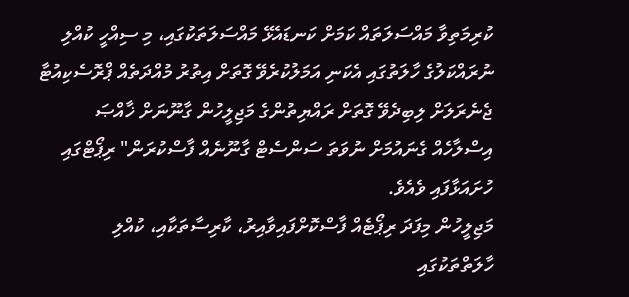ކުރިމަތިވާ މައްސަލަތައް ކަމަށް ކަނޑައެޅޭ މައްސަލަތަކުގައި، މި ސިއްހީ ކުއްލި ނުރައްކަލުގެ ހާލަތުގައި އެކަނި އަމަލުކުރެވޭ ގޮތަށް އިތުރު މުއްދަތެއް ޕްރޮސެކިއުޓާ ޖެނެރަލަށް ލިބިދެވޭ ގޮތަށް ރައްޔިތުންގެ މަޖިލީހުން ގާނޫނަށް ޚާއްޞަ އިސްލާހެއް ގެނައުމަށް ނުވަތަ ސަންސެޓް ގާނޫނެއް ފާސްކުރަން" ރިޕޯޓްގައި ހުށައަޅާފައި ވެއެވެ.
މަޖިލީހުން މިފަދަ ރިޕޯޓެއް ފާސްކޮށްފައިވާއިރު، ކާރިސާތަކާއި، ކުއްލި ހާލަތްތަކުގައި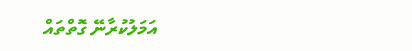އަމަލުކުރާނޭ ގޮތްތައް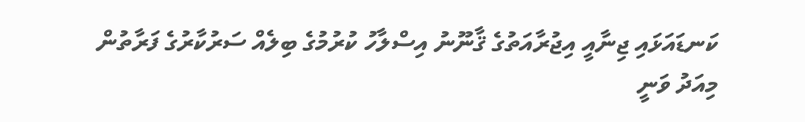ކަނޑައަޅައި ޖިނާއީ އިޖުރާއަތުގެ ޤާނޫނު އިސްލާހު ކުރުމުގެ ބިލެއް ސަރުކާރުގެ ފަރާތުން މިއަދު ވަނީ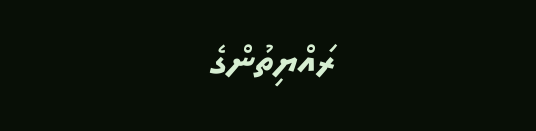ރައްޔިތުންގެ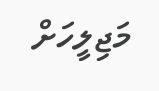މަޖިލީހަށް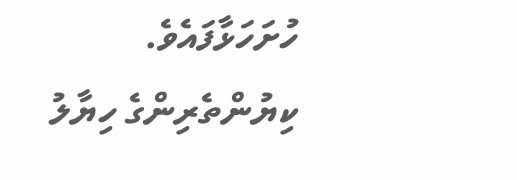ހުށަހަޅާފައެވެ.
ކިޔުންތެރިންގެ ހިޔާލު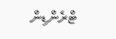ޓްރެންޑިން